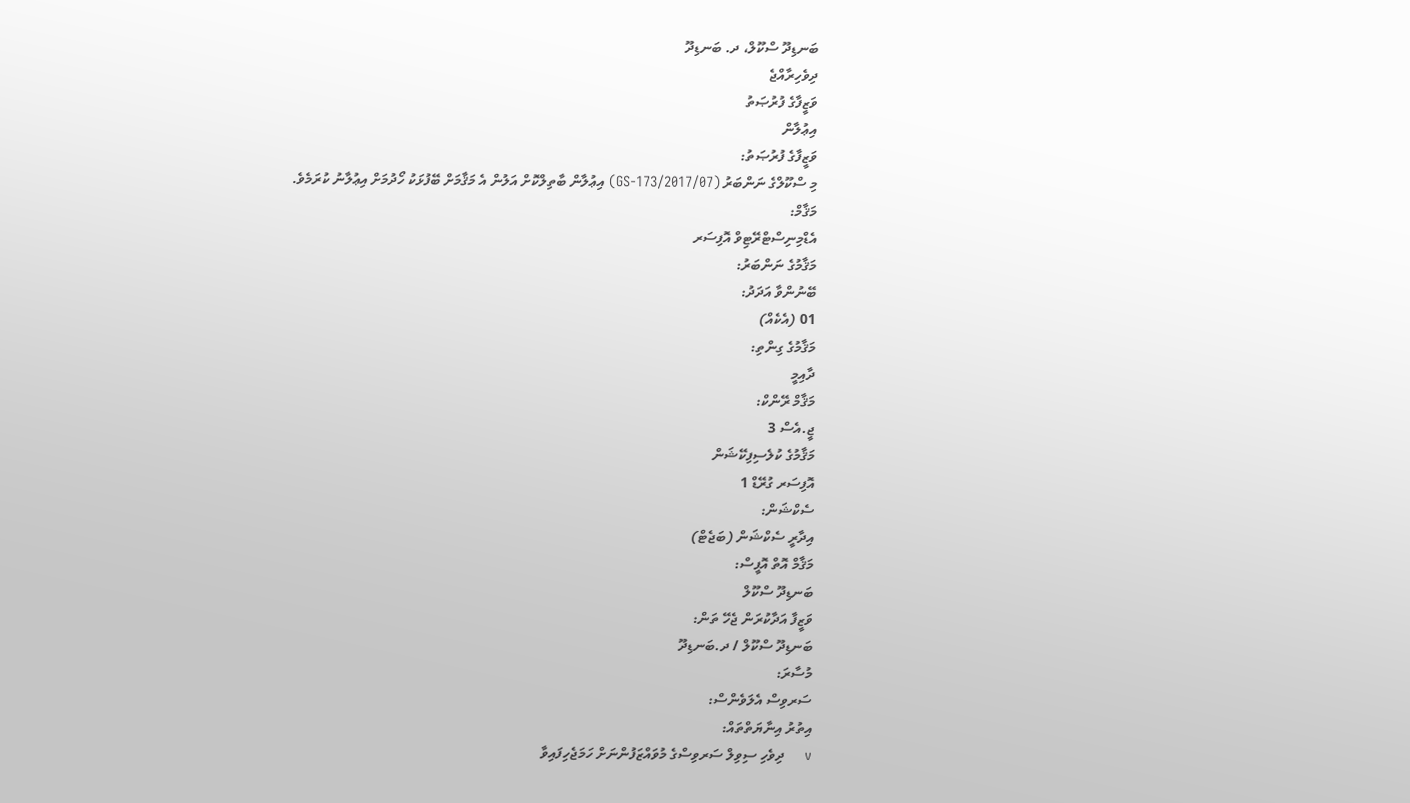ބަނޑިދޫ ސްކޫލް، ދ. ބަނޑިދޫ
ދިވެހިރާއްޖެ
ވަޒީފާގެ ފުރުޞަތު
އިޢުލާން
ވަޒީފާގެ ފުރުޞަތު:
މި ސްކޫލްގެ ނަންބަރު (GS-173/2017/07) އިޢުލާން ބާތިލްކޮށް އަލުން އެ މަޤާމަށް ބޭފުޅަކު ހޯދުމަށް އިޢުލާނު ކުރަމެވެ.
މަޤާމް:
އެޑްމިނިސްޓްރޭޓިވް އޮފިސަރ
މަޤާމުގެ ނަންބަރު:
ބޭނުންވާ އަދަދު:
01 (އެކެއް)
މަޤާމުގެ ގިންތި:
ދާއިމީ
މަޤާމް ރޭންކް:
ޖީ.އެސް 3
މަޤާމުގެ ކުލެސިފިކޭޝަން
އޮފިސަރ ގުރޭޑް 1
ސެކްޝަން:
އިދާރީ ސެކްޝަން (ބަޖެޓް)
މަޤާމް އޮތް އޮފީސް:
ބަނޑިދޫ ސްކޫލް
ވަޒީފާ އަދާކުރަން ޖެހޭ ތަން:
ބަނޑިދޫ ސްކޫލް / ދ.ބަނޑިދޫ
މުސާރަ:
ސަރވިސް އެލަވެންސް:
އިތުރު އިނާޔަތްތައް:
v     ދިވެހި ސިވިލް ސަރވިސްގެ މުވައްޒަފުންނަށް ހަމަޖެހިފައިވާ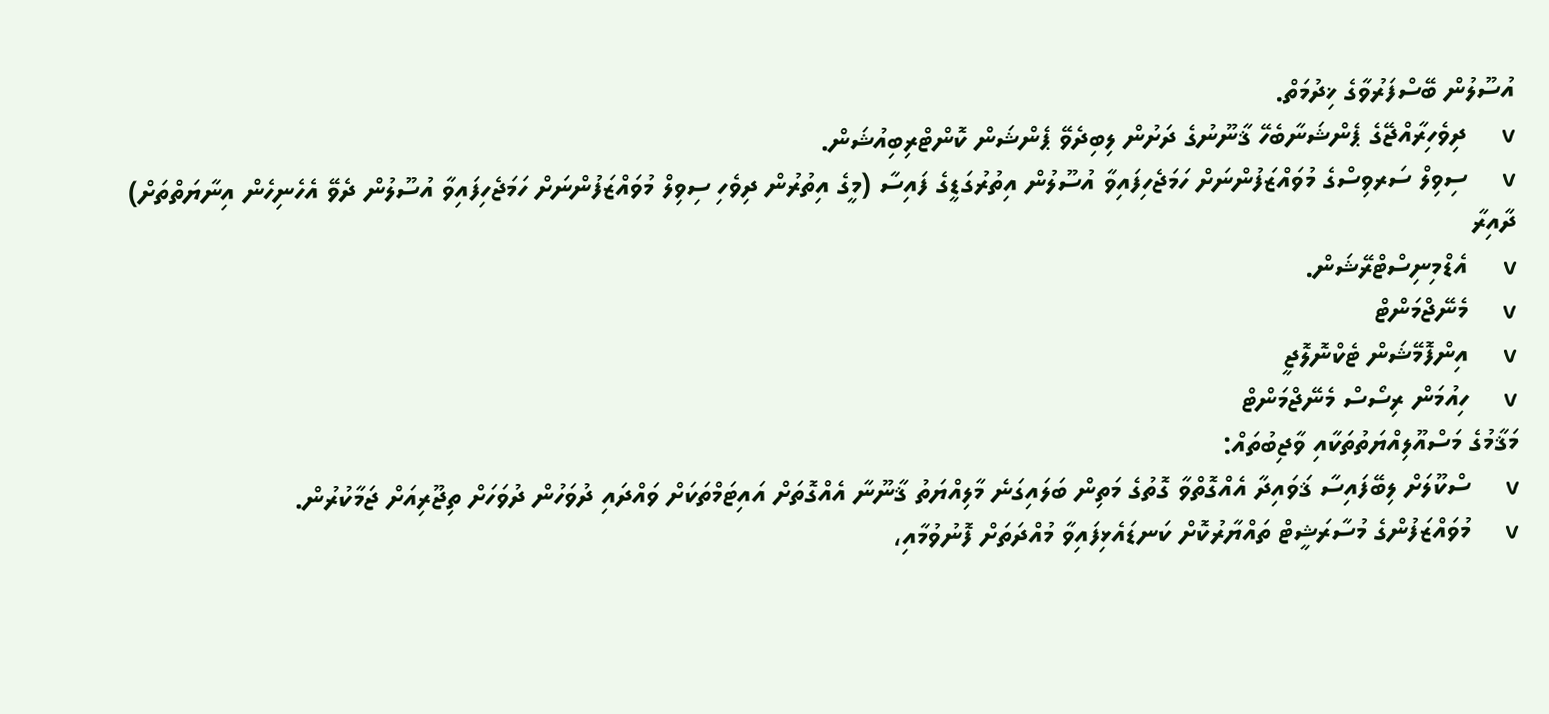އުސޫލުން ބޭސްފަރުވާގެ ޚިދުމަތް.
v     ދިވެހިރާއްޖޭގެ ޕެންޝަނާބެހޭ ޤާނޫނުގެ ދަށުން ލިބިދެވޭ ޕެންޝަން ކޮންޓްރިބިއުޝަން.
v     ސިވިލް ސަރވިސްގެ މުވައްޒަފުންނަށް ހަމަޖެހިފައިވާ އުސޫލުން އިތުރުގަޑީގެ ފައިސާ (މީގެ އިތުރުން ދިވެހި ސިވިލް މުވައްޒަފުންނަށް ހަމަޖެހިފައިވާ އުސޫލުން ދެވޭ އެހެނިހެން އިނާޔަތްތަށް)
ދާއިރާ
v     އެޑްމިނިސްޓްރޭޝަން.
v     މެނޭޖްމަންޓް
v     އިންފޮމޭޝަން ޓެކްނޮލޮޖީ
v     ހިއުމަން ރިސޯސް މެނޭޖްމަންޓް
މަޤާމުގެ މަސްއޫލިއްޔަތުތަކާއި ވާޖިބުތައް:
v     ސްކޫލަށް ލިބޭފައިސާ ޤަވައިދާ އެއްގޮތްވާ ގޮތުގެ މަތިން ބަލައިގަނެ މާލިއްޔަތު ޤާނޫނާ އެއްގޮތަށް އައިޓަމްތަކަށް ވައްދައި ދުވަހުން ދުވަހަށް ތިޖޫރިއަށް ޖަމާކުރުން.
v     މުވައްޒަފުންގެ މުސާރަޝީޓް ތައްޔާރުކޮށް ކަނޑައެޅިފައިވާ މުއްދަތަށް ފޮނުވުމާއި،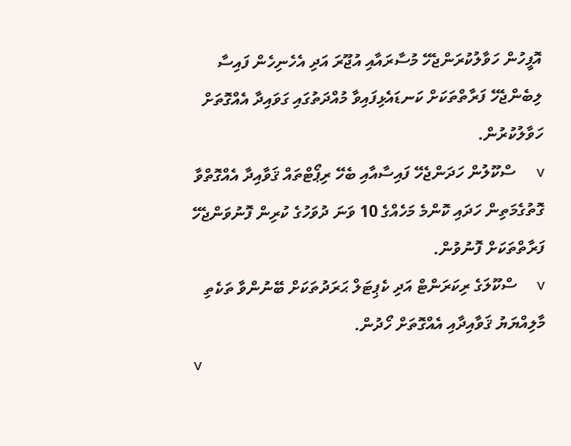އޮފީހުން ހަވާލުކުރަންޖެހޭ މުސާރައާއި އުޖޫރަ އަދި އެހެނިހެން ފައިސާ ލިބެންޖެހޭ ފަރާތްތަކަށް ކަނޑައެޅިފައިވާ މުއްދަތުގައި ގަވައިދާ އެއްގޮތަށް ހަވާލުކުރުން.
v     ސްކޫލުން ހަދަންޖެހޭ ފައިސާއާއި ބެހޭ ރިޕޯޓްތައް ޤަވާއިދާ އެއްގޮތްވާ ގޮތުގެމަތިން ހަދައި ކޮންމެ މަހެއްގެ 10 ވަނަ ދުވަހުގެ ކުރިން ފޮނުވަންޖެހޭ ފަރާތްތަކަށް ފޮނުވުން.
v     ސްކޫލަގެ ރިކަރަންޓް އަދި ކެޕިޓަލް ޙަރަދުތަކަށް ބޭނުންވާ ތަކެތި މާލިއްޔަޔު ޤަވާއިދާއި އެއްގޮތަށް ހޯދުން.
v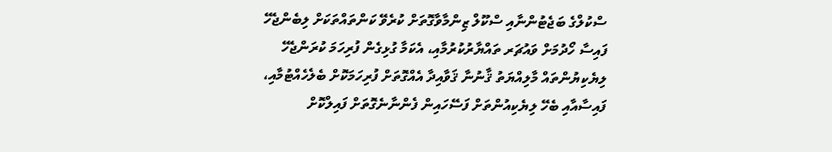ސްކުލްގެ ބަޖެޓުންނާއި ސްކޫލް ޒިންމާވާގޮތަށް ކުރެވޭ ކަންތައްތަކަށް ލިބެންޖެހޭ ފައިސާ ހޯދުމަށް ވައުޗަރ ތައްޔާރުކުރުމާއި، އެކަމާ ގުޅިގެން ފުރިހަމަ ކުރަންޖެހޭ ލިޔެކިޔުންތައް މާލިއްޔަތު ޤާނުނާ ޤަވާއިދާ އެއްގޮތަށް ފުރިހަމަކޮށް ބެލެހެއްޓުމާއި، ފައިސާއާއި ބެހޭ ލިޔެކިއުންތަށް ފަސޭހައިން ފެންނާނެގޮތަށް ފައިލްކޮށް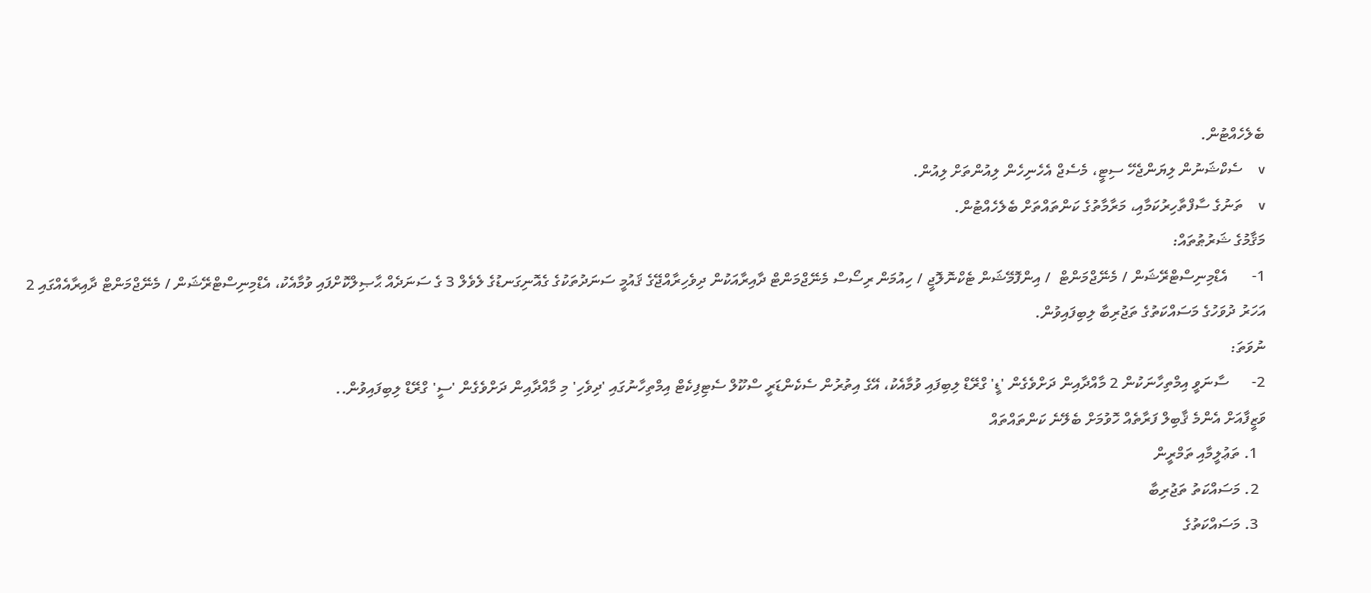ބެލެހެއްޓުން.
v     ސެކްޝަނުން ލިޔަންޖެހޭ ސިޓީ، މެސެޖް އެހެނިހެން ލިއުންތަށް ލިއުން.
v     ތަނުގެ ސާފްތާހިރުކަމާއި، މަރާމާތުގެ ކަންތައްތަށް ބެލެހެއްޓުން.
މަޤާމުގެ ޝަރުޠުތައް:
1-      އެޑްމިނިސްޓްރޭޝަން / މެނޭޖްމަންޓް  / އިންފޮމޭޝަން ޓެކްނޮލޮޖީ / ހިއުމަން ރިސޯސް މެނޭޖްމަންޓް ދާއިރާއަކުން ދިވެހިރާއްޖޭގެ ޤައުމީ ސަނަދުތަކުގެ ގެއޮނިގަނޑުގެ ލެވެލް 3 ގެ ސަނަދެއް ޙާޞިލްކޮށްފައި ވުމާއެކު، އެޑްމިނިސްޓްރޭޝަން / މެނޭޖްމަންޓް ދާއިރާއެއްގައި 2 އަހަރު ދުވަހުގެ މަސައްކަތުގެ ތަޖުރިބާ ލިބިފައިވުން.
ނުވަތަ:
2-      ސާނަވީ އިމްތިހާނަކުން 2 މާއްދާއިން ދަށްވެގެން 'ޑީ' ގްރޭޑް ލިބިފައި ވުމާއެކު، އޭގެ އިތުރުން ސެކެންޑަރީ ސްކޫލް ސެޓިފިކެޓް އިމްތިހާނުގައި 'ދިވެހި' މި މާއްދާއިން ދަށްވެގެން 'ސީ' ގްރޭޑް ލިބިފައިވުން..
ވަޒީފާއަށް އެންމެ ޤާބިލް ފަރާތެއް ހޮވުމަށް ބެލޭނެ ކަންތައްތައް
  1. ތަޢުލީމާއި ތަމްރީން
  2. މަސައްކަތު ތަޖުރިބާ
  3. މަސައްކަތުގެ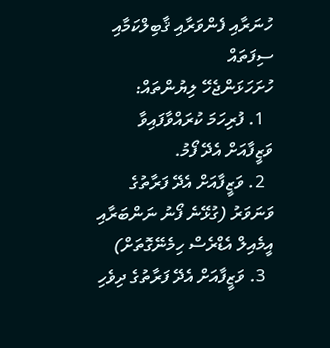ހުނަރާއި ފެންވަރާއި ޤާބިލްކަމާއި ސިފަތައް
ހުށަހަޅަންޖެހޭ ލިޔުންތައް:
  1. ފުރިހަމަ ކުރައްވާފައިވާ ވަޒީފާއަށް އެދޭ ފޯމު.
  2. ވަޒީފާއަށް އެދޭ ފަރާތުގެ ވަނަވަރު (ގުޅޭނެ ފޯނު ނަންބަރާއި އީމެއިލް އެޑްރެސް ހިމެނޭގޮތަށް)
  3. ވަޒީފާއަށް އެދޭ ފަރާތުގެ ދިވެހި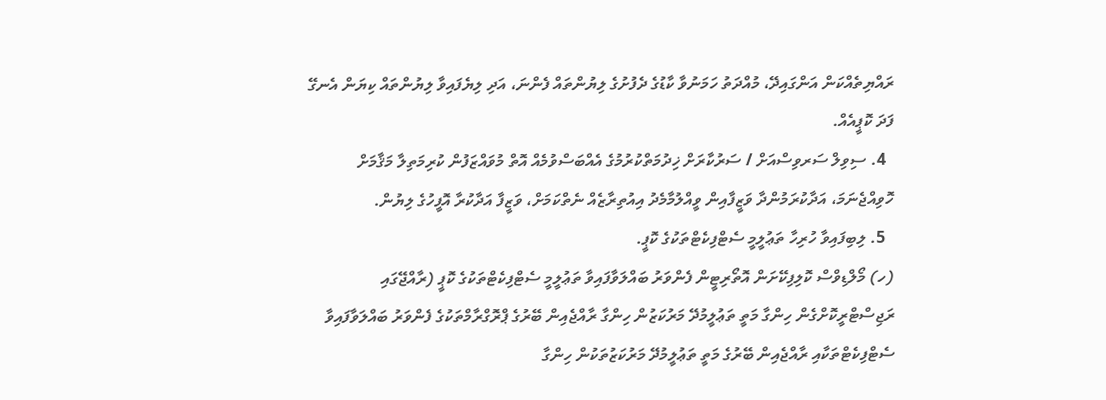ރައްޔިތެއްކަން އަންގައިދޭ، މުއްދަތު ހަމަނުވާ ކާޑުގެ ދެފުށުގެ ލިޔުންތައް ފެންނަ، އަދި ލިޔެފައިވާ ލިޔުންތައް ކިޔަން އެނގޭ ފަދަ ކޮޕީއެއް.
  4. ސިވިލް ސަރވިސްއަށް / ސަރުކާރަށް ޚިދުމަތްކުރުމުގެ އެއްބަސްވުމެއް އޮތް މުވައްޒަފުން ކުރިމަތިލާ މަޤާމަށް ހޮވިއްޖެނަމަ، އަދާކުރަމުންދާ ވަޒީފާއިން ވީއްލުމާމެދު އިއުތިރާޒެއް ނެތްކަމަށް، ވަޒީފާ އަދާކުރާ އޮފީހުގެ ލިޔުން.
  5. ލިބިފައިވާ ހުރިހާ ތަޢުލީމީ ސެޓްފިކެޓްތަކުގެ ކޮޕީ.
(ހ) މޯލްޑިވްސް ކޮލިފިކޭށަން އޮތޯރިޓީން ފެންވަރު ބައްލަވާފައިވާ ތަޢުލީމީ ސެޓްފިކެޓްތަކުގެ ކޮޕީ (ރާއްޖޭގައި ރަޖިސްޓްރީކޮށްގެން ހިންގާ މަތީ ތަޢުލީމުދޭ މަރުކަޒުން ހިންގާ ރާއްޖެއިން ބޭރުގެ ޕްރޮގްރާމްތަކުގެ ފެންވަރު ބައްލަވާފައިވާ ސެޓްފިކެޓްތަކާއި ރާއްޖެއިން ބޭރުގެ މަތީ ތަޢުލީމުދޭ މަރުކަޒުތަކުން ހިންގާ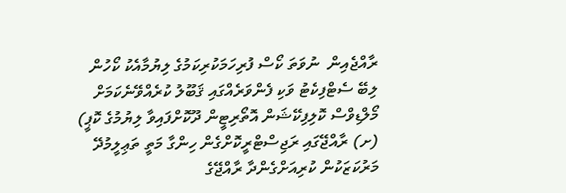ރާއްޖެއިން  ނުވަތަ ކޯސް ފުރިހަމަކުރިކަމުގެ ލިޔުމާއެކު ކޯހުން ލިބޭ ސެޓްފިކެޓު ވަކި ފެންވަރެއްގައި ޤަބޫލު ކުރެއްވޭނެކަމަށް މޯލްޑިވްސް ކޮލިފިކޭޝަން އޮތޯރިޓީން ދޫކޮށްފައިވާ ލިޔުމުގެ ކޮޕީ)
(ށ) ރާއްޖޭގައި ރަޖިސްޓްރީކޮށްގެން ހިންގާ މަތީ ތަޢިލީމުދޭ މަރުކަޒަކުން ކުރިއަށްގެންދާ ރާއްޖޭގެ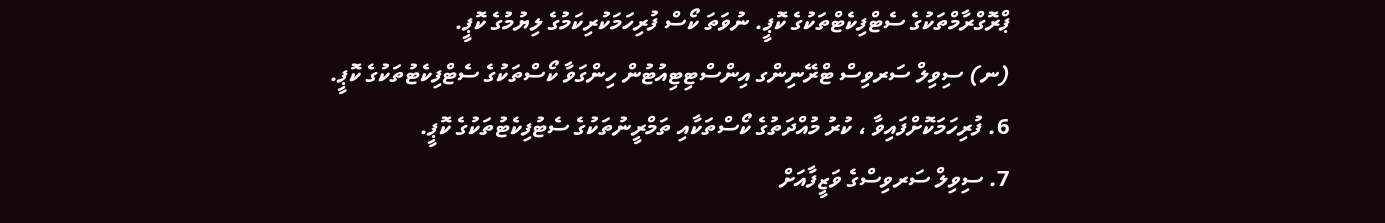ޕްރޮގްރާމްތަކުގެ ސެޓްފިކެޓްތަކުގެ ކޮޕީ. ނުވަތަ ކޯސް ފުރިހަމަކުރިކަމުގެ ލިޔުމުގެ ކޮޕީ.
(ނ) ސިވިލް ސަރވިސް ޓްރޭނިންގ އިންސްޓިޓިއުޓުން ހިންގަވާ ކޯސްތަކުގެ ސެޓްފިކެޓުތަކުގެ ކޮޕީ.
6. ފުރިހަމަކޮށްފައިވާ ، ކުރު މުއްދަތުގެ ކޯސްތަކާއި ތަމްރީނުތަކުގެ ސެޓުފިކެޓުތަކުގެ ކޮޕީ.
7. ސިވިލް ސަރވިސްގެ ވަޒީފާއަށް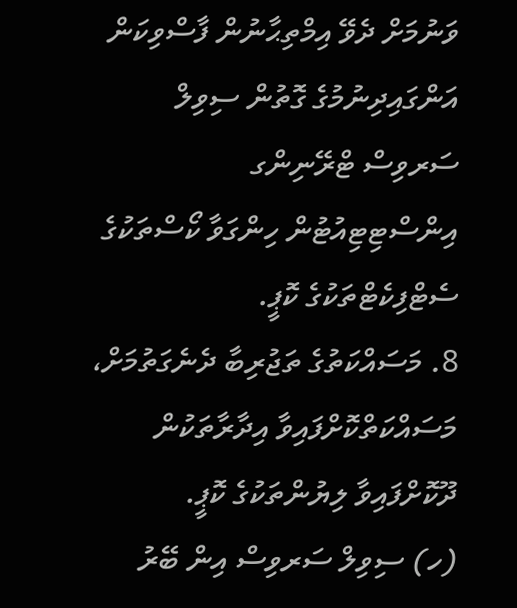ވަނުމަށް ދެވޭ އިމްތިޙާނުން ފާސްވިކަން އަންގައިދިނުމުގެ ގޮތުން ސިވިލް ސަރވިސް ޓްރޭނިންގ އިންސްޓިޓިއުޓުން ހިންގަވާ ކޯސްތަކުގެ ސެޓްފިކެޓްތަކުގެ ކޮޕީ.
8. މަސައްކަތުގެ ތަޖުރިބާ ދެނެގަތުމަށް، މަސައްކަތްކޮށްފައިވާ އިދާރާތަކުން ދޫކޮށްފައިވާ ލިޔުންތަކުގެ ކޮޕީ.
(ހ) ސިވިލް ސަރވިސް އިން ބޭރު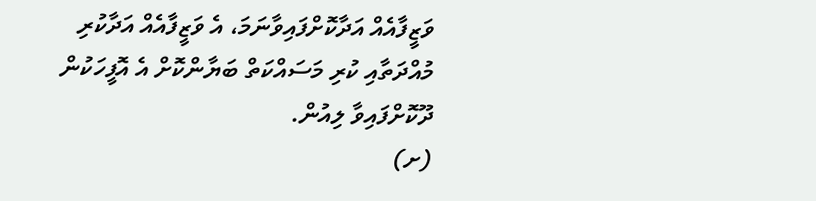ވަޒީފާއެއް އަދާކޮށްފައިވާނަމަ، އެ ވަޒީފާއެއް އަދާކުރި މުއްދަތާއި ކުރި މަސައްކަތް ބަޔާންކޮށް އެ އޮފީހަކުން ދޫކޮށްފައިވާ ލިއުން.
(ށ)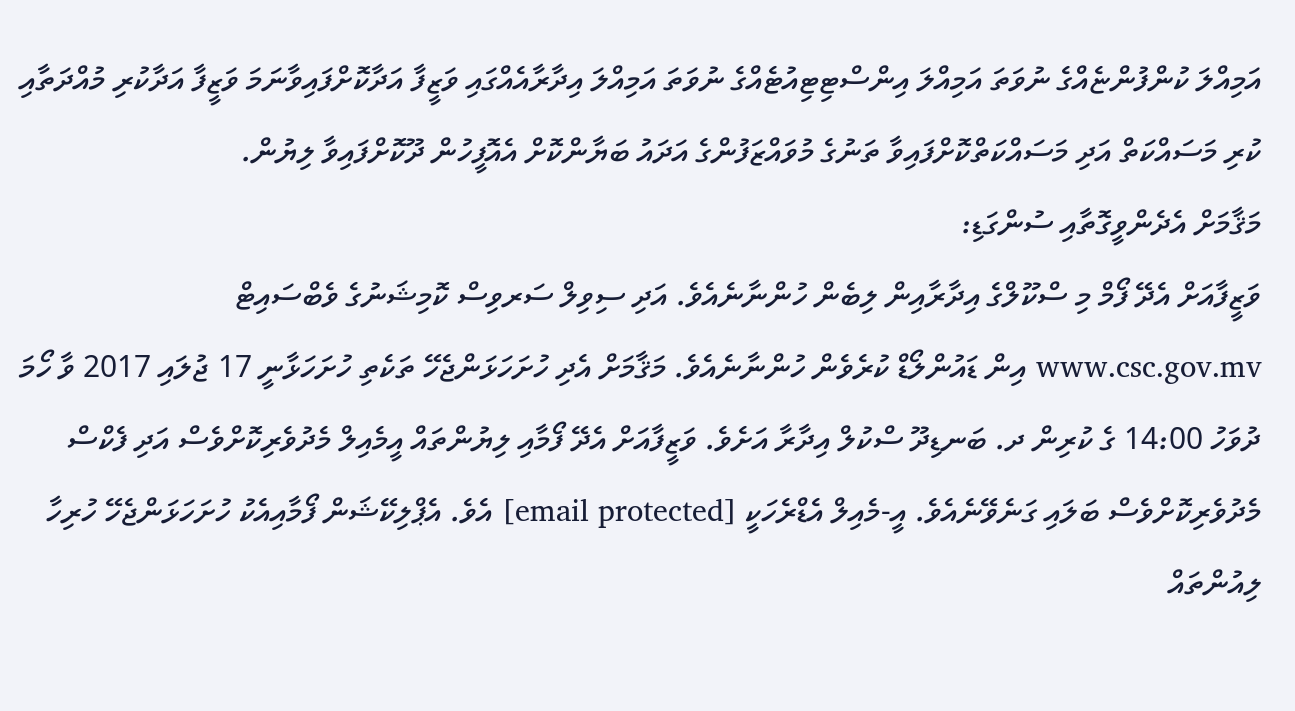އަމިއްލަ ކުންފުންޏެއްގެ ނުވަތަ އަމިއްލަ އިންސްޓިޓިއުޓެއްގެ ނުވަތަ އަމިއްލަ އިދާރާއެއްގައި ވަޒީފާ އަދާކޮށްފައިވާނަމަ ވަޒީފާ އަދާކުރި މުއްދަތާއި ކުރި މަސައްކަތް އަދި މަސައްކަތްކޮށްފައިވާ ތަނުގެ މުވައްޒަފުންގެ އަދައު ބަޔާންކޮށް އެއޮފީހުން ދޫކޮށްފައިވާ ލިޔުން.
މަޤާމަށް އެދެންވީގޮތާއި ސުންގަޑި:
ވަޒީފާއަށް އެދޭ ފޯމް މި ސްކޫލްގެ އިދާރާއިން ލިބެން ހުންނާނެއެވެ. އަދި ސިވިލް ސަރވިސް ކޮމިޝަނުގެ ވެބްސައިޓް www.csc.gov.mv އިން ޑައުންލޯޑް ކުރެވެން ހުންނާނެއެވެ. މަޤާމަށް އެދި ހުށަހަޅަންޖެހޭ ތަކެތި ހުށަހަޅާނީ 17 ޖުލައި 2017 ވާ ހޯމަ ދުވަހު 14:00 ގެ ކުރިން ދ. ބަނޑިދޫ ސްކުލް އިދާރާ އަށެވެ. ވަޒީފާއަށް އެދޭ ފޯމާއި ލިޔުންތައް އީމެއިލް މެދުވެރިކޮށްވެސް އަދި ފެކްސް މެދުވެރިކޮށްވެސް ބަލައި ގަނެވޭނެއެވެ. އީ-މެއިލް އެޑްރެހަކީ [email protected] އެވެ. އެޕްލިކޭޝަން ފޯމާއިއެކު ހުށަހަޅަންޖެހޭ ހުރިހާ ލިއުންތައް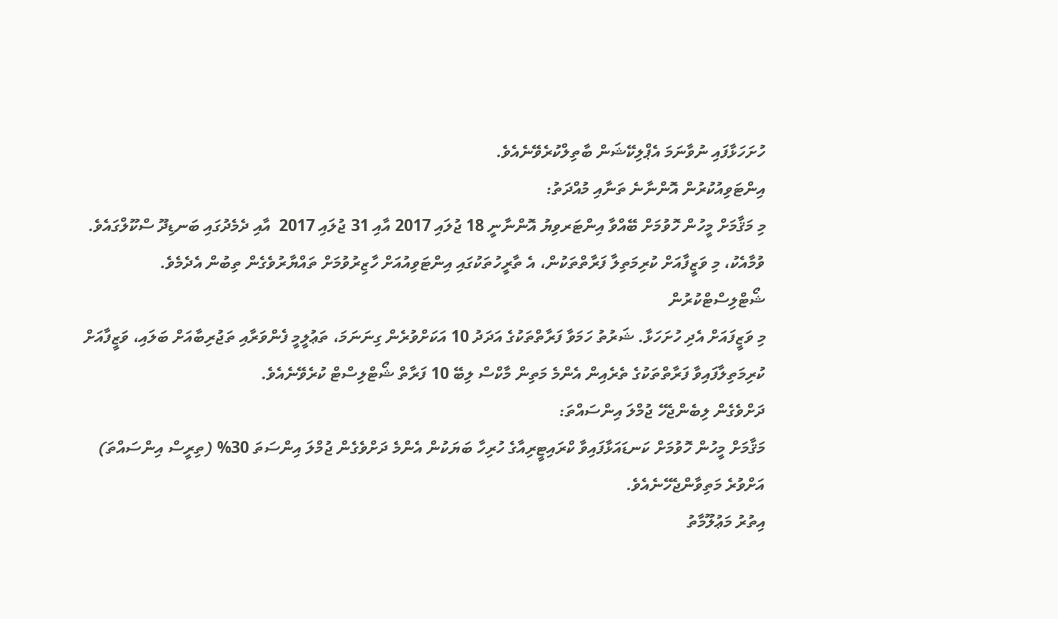ހުށަހަޅާފައި ނުވާނަމަ އެޕްލިކޭޝަން ބާތިލްކުރެވޭނެއެވެ.
އިންޓަވިއުކުރުން އޮންނާނެ ތަނާއި މުއްދަތު:
މި މަޤާމަށް މީހުން ހޮވުމަށް ބޭއްވާ އިންޓަރވިޔު އޮންނާނީ 18 ޖުލައި 2017 އާއި 31 ޖުލައި 2017  އާއި ދެމެދުގައި ބަނޑިދޫ ސްކޫލްގައެވެ. ވުމާއެކު، މި ވަޒީފާއަށް ކުރިމަތިލާ ފަރާތްތަކުން، އެ ތާރީހުތަކުގައި އިންޓަވިއުއަށް ހާޒިރުވުމަށް ތައްޔާރުވެގެން ތިބުން އެދެމެވެ.
ޝޯޓްލިސްޓްކުރުން
މި ވަޒީފައަށް އެދި ހުށަހަޅާ. ޝަރުތު ހަމަވާ ފަރާތްތަކުގެ އަދަދު 10 އަކަށްވުރެން ގިނަނަމަ، ތަޢުލީމީ ފެންވަރާއި ތަޖުރިބާއަށް ބަލައި، ވަޒީފާއަށް ކުރިމަތިލާފައިވާ ފަރާތްތަކުގެ ތެރެއިން އެންމެ މަތިން މާކްސް ލިބޭ 10 ފަރާތް ޝޯޓްލިސްޓް ކުރެވޭނެއެވެ.
ދަށްވެގެން ލިބެންޖެހޭ ޖުމްލަ އިންސައްތަ:
މަޤާމަށް މީހުން ހޮވުމަށް ކަނޑައަޅާފައިވާ ކްރައިޓީރިއާގެ ހުރިހާ ބަޔަކުން އެންމެ ދަށްވެގެން ޖުމްލަ އިންސަތަ 30% (ތިރީސް އިންސައްތަ) އަށްވުރެ މަތިވާންޖެހޭނެއެވެ.
އިތުރު މަޢުލޫމާތު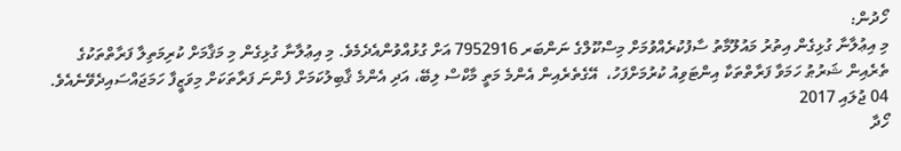ހޯދުން:
މި އިޢުލާނާ ގުޅިގެން އިތުރު މައުލޫމާތު ސާފުކުރެއްވުމަށް މިސްކޫލްގެ ނަންބަރ 7952916 އަށް ގުޅުއްވުންއެދެމެވެ. މި އިޢުލާނާ ގުޅިގެން މި މަޤާމަށް ކުރިމަތިލާ ފަރާތްތަކުގެ ތެރެއިން ޝަރުޠު ހަމަވާ ފަރާތްތަކާ އިންޓަވިއު ކުރުމަށްފަހު،  އޭގެތެރެއިން އެންމެ މަތީ މާކްސް ލިބޭ، އަދި އެންމެ ޤާބިލުކަމަށް ފެންނަ ފަރާތަކަށް މިވަޒީފާ ހަމަޖައްސައިދެވޭނެއެވެ.
04 ޖުލައި 2017
ހޯދާ